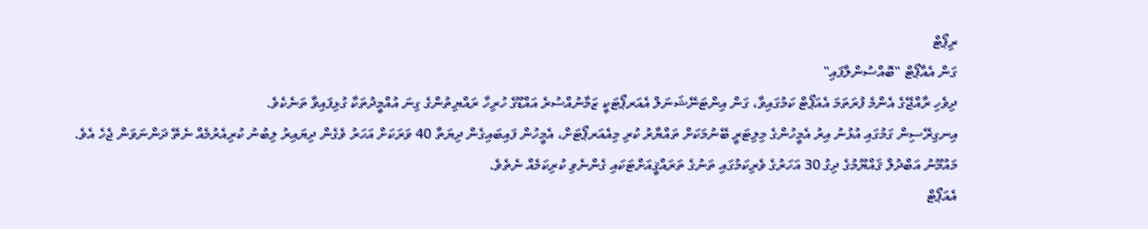ރިޕޯޓް
ގަން އެއާޕޯޓް "ބޮއްސުންލާފައި"
ދިވެހި ރާއްޖޭގެ އެންމެ ފުރަތަމަ އެއަޕޯޓް ކަމުގައިވާ، ގަން އިންޓަނޭޝަނަލް އެއަރޕޯޓަކީ ޒަމާނުއްސުރެ އައްޑޫގެ ހުރިހާ ރައްޔިތުންގެ ގިނަ އުއްމީދުތަކާ ގުޅިފައިވާ ތަނެކެވެ.
އިނގިރޭސިން ގަމުގައި އުޅުނު އިރު އެމީހުންގެ މިލިޓަރީ ބޭނުމަކަށް ތައްޔާރު ކުރި މިއެއަރޕޯޓަށް، އެމީހުން ފައިބައިގެން ދިޔަތާ 40 ވަރަކަށް އަހަރު ވެގެން ދިޔައިރު ލިބުނު ކުރިއެރުމެއް ނެތޭ ދަންނަވަން ޖެހެ އެވެ. މައުމޫނު އަބްދުލް ޤައްޔޫމުގެ ދިގު 30 އަހަރުގެ ވެރިކަމުގައި ތަނުގެ ތަރައްޤީއަށްޓަކައި ގެންނެވި ކުރިކަމެއް ނެތެވެ.
އެއަޕޯޓް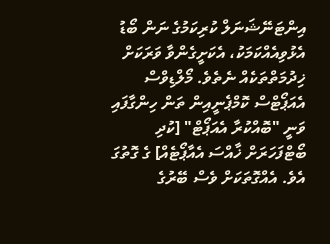އިންޓަނޭޝަނަލް ކުރިކަމުގެ ނަން ބޯޑު އެޅުވިއެއްކަމަކު، އެކަށީގެންވާ ވަރަކަށް ޚިދުމަތްތަކެއް ނެތެވެ. މޯލްޑިވްސް އެއަޕޯޓްސް ކޮމްޕެނީއިން ތަން ހިންގާފައި ވަނީ "ބޮއްކުރާ އެއަޕޯޓް" [ކުދި ބޯޓްފަހަރަށް ޚާއްސަ އެއާޕޯޓެއް] ގެ ގޮތުގަ އެވެ. އެއްގޮތަކަށް ވެސް ބޭރުގެ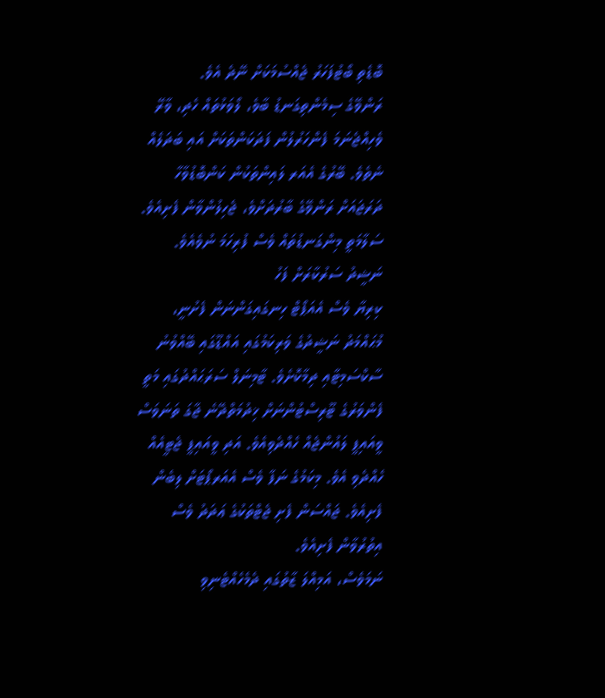ބޮޑެތި ބޯޓުފަހަރު ޖެއްސުމަކަށް ނޭދެ އެވެ.
ރަންވޭގެ ސިމެންތިގަނޑު ބާވެ، ލޯވަޅުތައް ހެދި، ވާރޭ ވެހިއްޖެނަމަ ފެންހަރުލުން ފަދަކަންތަކަށް އައި ބަދަލެއް ނެތެވެ. ބޭރުގެ އެއަރ ލައިންތަކުން ކަންބޮޑުވާހާ ދަރަޖައަށް ރަންވޭގެ ބާރުދަށްވެ، ޖެހިލުންވާން ފެށިއެވެ. ސަލާމަތީ މިންގަނޑުތައް ވެސް ފުރިހަމަ ނުވެއެވެ.
ނަޝީދު ސަރުކާރަށް ފަހު
ކިރިޔާ ވެސް އެއަޕޯޓް ހިނގައިގަންނަން ފެށުނީ، މުޙައްމަދު ނަޝީދުގެ ވަރިކަމުގައި އައްޑޫގައި ބޭއްވުނު ސާކްސަމިޓާއި ދިމާކޮށެވެ. ޓާމިނަލް ސަރަޙައްދުގައި މަތީ ފެންވަރުގެ ޓޫރިސްޓުންނަށް ޚިދުމަތްދޭނެ ޖާގަ ތަނަވަސް ވީއައިޕީ ލައުންޖެއް ހެއްދެވިއެވެ. އަދި ވީއައިޕީ ޖެޓީއެއް ހެއްދެވި އެވެ. މިކަމުގެ ނަފާ ވެސް އެއަރޕޯޓަށް ލިބެން ފެށިއެވެ. ޖައްސަން ފެށި ޖެޓްތަކުގެ ޢަދަދު ވެސް އިތުރުވާން ފެށިއެވެ.
ނަމަވެސް، އަމިއްލަ ޒާތުގައި ދެމެހެއްޓެނިވި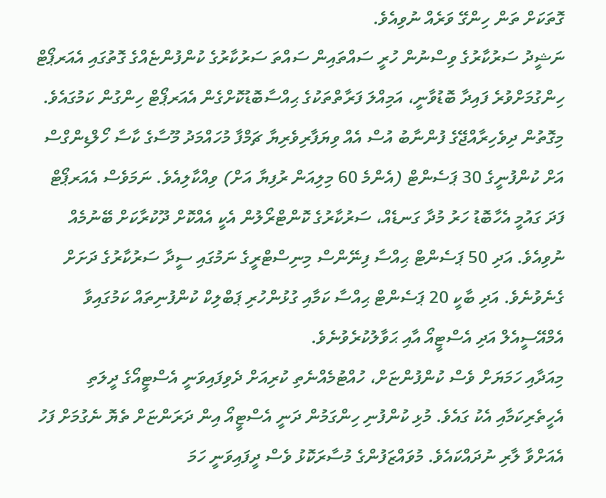ގޮތަކަށް ތަން ހިންގޭ ވަރެއް ނުވިއެވެ.
ނަޝީދު ސަރުކާރުގެ ވިސްނުން ހުރީ ސައްތައިން ސައްތަ ސަރުކާރުގެ ކުންފުންޏެއްގެ ގޮތުގައި އެއަރޕޯޓް ހިންގުމަށްވުރެ ފައިދާ ބޮޑުވާނީ، އަމިއްލަ ފަރާތްތަކުގެ ޙިއްސާބޮޑުކޮށްގެން އެއަރޕޯޓް ހިންގުން ކަމުގައެވެ.
މިގޮތުން ދިވެހިރާއްޖޭގެ ފުންނާބު އުސް އެއް ވިޔަފާރިވެރިޔާ ޗަމްފާ މުހައްމަދު މޫސާގެ ކާސާ ހޯލްޑިންގްސް އަށް ކުންފުނީގެ 30 ޕަސެންޓް (އެންމެ 60 މިލިއަން ރުފިޔާ އަށް) ވިއްކާލިއެވެ. ނަމަވެސް އެއަރޕޯޓް ފަދަ ގައުމީ އެހާބޮޑު ހަރު މުދާ ގަނޑެއް، ސަރުކާރުގެ ކޮންޓްރޯލުން އެކީ އެއްކޮށް ދޫކުރާކަށް ބޭނުމެއް ނުވިއެވެ. އަދި 50 ޕަސެންޓް ޙިއްސާ ފިނޭންސް މިނިސްޓްރީގެ ނަމުގައި ސީދާ ސަރުކާރުގެ ދަށަށް ގެނެވުނެވެ. އަދި ބާކީ 20 ޕަސެންޓް ޙިއްސާ ކަމާއި ގުޅުންހުރި ޕަބްލިކް ކުންފުނިތައް ކަމުގައިވާ އެމްއޭސީއެލް އަދި އެސްޓީއޯ އާއި ޙަވާލުކުރެވުނެވެ.
މިއަދާއި ހަމަޔަށް ވެސް ކުންފުންޏަށް، ހުއްޓުމެއްނެތި ކުރިއަށް ދެވިފައިވަނީ އެސްޓީއޯގެ ދީލަތި އެހީތެރިކަމާއި އެކު ގައެވެ. މުޅި ކުންފުނި ހިންގަމުން ދަނީ އެސްޓީއޯ އިން ދަރަންޏަށް ތެޔޮ ނެގުމަށް ފަހު އެއަށްވާ ލާރި ނުދައްކައެވެ. މުވައްޒަފުންގެ މުސާރަކޮޅު ވެސް ދީފައިވަނީ ހަމަ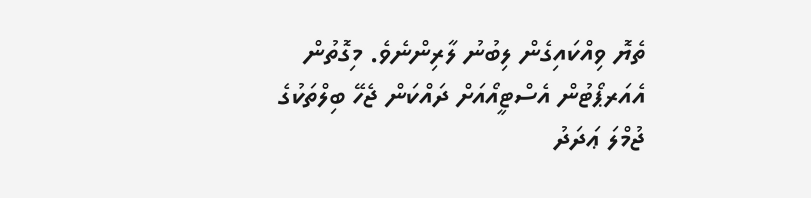ތެޔޮ ވިއްކައިގެން ލިބުނު ލާރިންނެވެ. މިގޮތުން އެއަރޕޯޓުން އެސްޓީއޯއަށް ދައްކަން ޖެހޭ ބިލްތަކުގެ ޖުމްލަ ޢަދަދު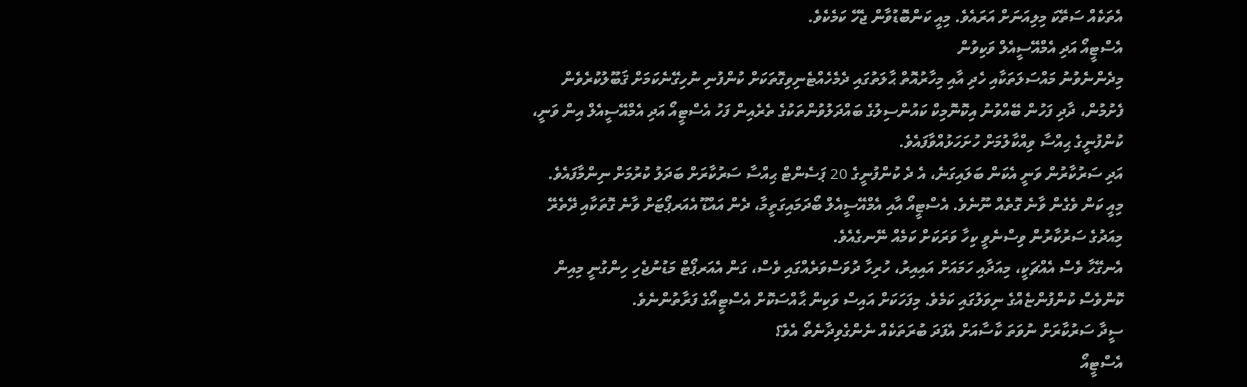އެތަކެއް ސަތޭކަ މިލިއަނަށް އަރައެވެ. މިއީ ކަންބޮޑުވާން ޖެހޭ ކަމެކެވެ.
އެސްޓީއޯ އަދި އެމްއޭސީއެލް ވަކިވުން
މިދެންނެވުނު މައްސަލަތަކާއި ހެދި އާއި މިހާރުއޮތް ޙާލަތުގައި ދެމެހެއްޓެނިވިގޮތަކަށް ކުންފުނި ނުހިގޭނެކަމަށް ޤަބޫލުކުރެވެން ފެށުމުން، ދާދި ފަހުން ބޭއްވުނު އިކޮނޮމިކް ކައުންސިލުގެ ބައްދަލުވުންތަކުގެ ތެރެއިން ފަހު އެސްޓީއޯ އަދި އެމްއޭސީއެލް އިން ވަނީ، ކުންފުނީގެ ޙިއްސާ ވިއްކާލުމަށް ހުށަހަޅުއްވާފައެވެ.
އަދި ސަރުކާރުން ވަނީ އެކަން ބަލައިގަނެ، އެ ދެ ކުންފުނީގެ 20 ޕަސެންޓް ޙިއްސާ ސަރުކާރަށް ބަދަލު ކުރުމަށް ނިންމާފައެވެ.
މިއީ ކަން ވެގެން ވާނެ ގޮތެއް ނޫނެވެ. އެސްޓީއޯ އާއި އެމްއޭސީއެލް ބޯދަމައިގަތީމާ، ދެން އައްޑޫ އެއަރޕޯޓަށް ވާނެ ގޮތަކާއި ދޭތެރޭ މިއަދުގެ ސަރުކާރުން ވިސްނެވީ ކިހާ ވަރަކަށް ކަމެއް ނޭނގެއެވެ.
އެނގޭހާ ވެސް އެއްޗަކީ، މިއަދާއި ހަމައަށް އައިއިރު، ހުރިހާ ދުވަސްވަރެއްގައި ވެސް، ގަން އެއަރޕޯޓް މަޑުނުޖެހި ހިންގުނީ މިއިން ކޮންވެސް ކުންފުންޏެއްގެ ނިވަލުގައި ކަމެވެ. މިފަހަކަށް އައިސް ވަކިން ޙާއްސަކޮށް އެސްޓީއޯގެ ފަރާތުންނެވެ.
ސީދާ ސަރުކާރަށް ނުވަތަ ކާސާއަށް އެފަދަ ބުރަތަކެއް ނެންގެވިދާނެތޯ އެވެ؟
އެސްޓީއޯ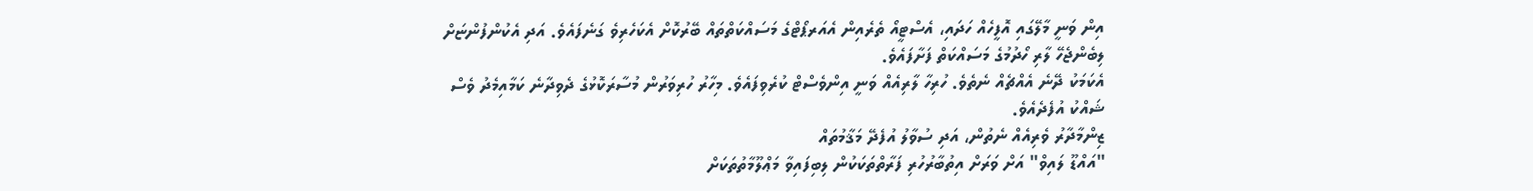އިން ވަނީ މާލޭގައި އޮފީހެއް ހަދައި، އެސްޓީއޯ ތެރެއިން އެއަރޕޯޓްގެ މަސައްކަތްތައް ބޭރުކޮށް އެކަހެރިވެ ގަނެފައެވެ. އަދި އެކުންފުންޏަށް ލިބެންޖެހޭ ލާރި ހޯދުމުގެ މަސައްކަތް ފަށާފައެވެ.
އެކަމަކު ދޭނެ އެއްޗެއް ނެތެވެ. ހުރިހާ ލާރިއެއް ވަނީ އިންވެސްޓް ކުރެވިފައެވެ. މިހާރު ހުރިވަރުން މުސާރަކޮޅުގެ ދެވިދާނެ ކަމާއިމެދު ވެސް ޝައްކު އުފެދެއެވެ.
ޒިންމާދާރު ވެރިއެއް ނެތުން، އަދި ސުވާލު އުފެދޭ މަޤާމުތައް
"އައްޑޫ ލައިވް" އަށް ވަރަށް އިތުބާރުހުރި ފަރާތްތަކަކުން ލިބިފައިވާ މަޢްލޫމާތުތަކަށް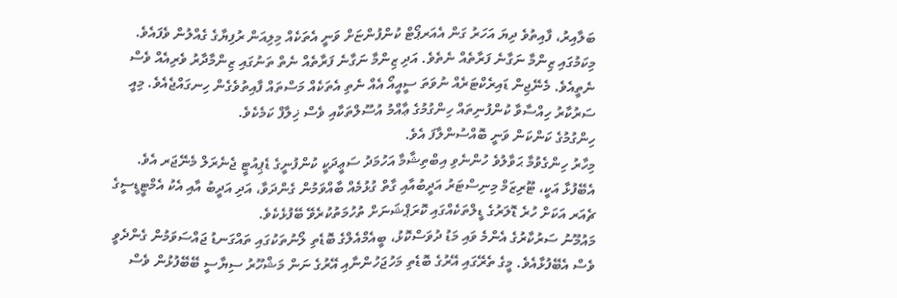ބަލާއިރު، ފާއިތުވެ ދިޔަ އަހަރު ގަން އެއަރޕޯޓް ކުންފުންޏަށް ވަނީ އެތަކެއް މިލިއަން ރުފިޔާގެ ގެއްލުން ވެފައެވެ. މިކަމުގައި ޒިންމާ ނަގާނެ ފަރާތެއް ނެތެވެ. އަދި ޒިންމާ ނަގާނެ ފަރާތެއް ނެތް ތަނުގައި ޒިންމާދާރު ވެރިއެއް ވެސް ނެތީއެވެ. މެނޭޖިން ޑައިރެކްޓަރެއް ނުވަތަ ސީއީއޯ އެއް ނެތި އެތަކެއް މަސްތައް ފާއިތުވެގެން ހިނގައްޖެއެވެ. މިއީ ސަރުކާރު ހިއްސާވާ ކުންފުނިތައް ހިންގުމުގެ ޢާއްމު އުސޫލްތަކާއި ވެސް ޚިލާފް ކަމެކެވެ.
ހިންގުމުގެ ކަންކަން ވަނީ ބޮއްސުންލާފަ އެވެ.
މިހާރު ހިންގެވުމާ ޙަވާލުވެ ހުންނެވި އިބްތިޝާމާ އަހުމަދު ސަޢީދަކީ ކުންފުނީގެ ޑެޕިއުޓީ ޖެނެރަލް މެނޭޖަރ އެވެ.
އެބޭފުޅާ އަކީ، ޓޫރިޒަމް މިނިސްޓަރު އަދީބުއާއި ގާތް ގުޅުމެއް ބާއްވަމުން ގެންދަވާ، އަދި އަދީބު އާއި އެކު އެމްޓީޑީސީގެ ޗެއަރ އަކަށް ހުރެ ޑޮލަރުގެ ޑީލްތަކެއްގައި ކޮރަޕްޝަނަށް ތުހުމަތުކުރެވޭ ބޭފުޅެކެވެ.
މައުމޫނު ސަރުކާރުގެ އެންމެ ވައި މަޑު ދުވަސްކޮޅު، ބީއެމްއެލްގެ ބޮޑެތި ލޯނުތަކުގައި ތައްގަނޑު ޖައްސަވަމުން ގެންދެވީ ވެސް އެބޭފުޅާއެވެ. މީގެ ތެރޭގައި އޭރުގެ ބޮޑެތި މަހުޖަހުންނާއި އޭރުގެ ނަން މަޝްހޫރު ސިޔާސީ ބޭބޭފުޅުން ވެސް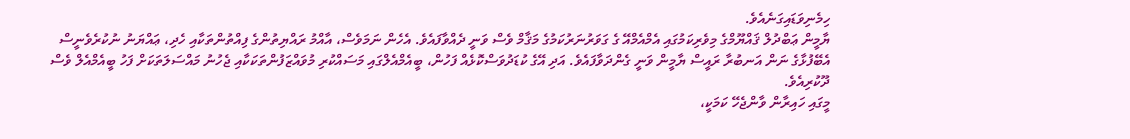ހިމެނިވަޑައިގަނެއެވެ.
ޔާމީން ޢަބްދުލް ޤައްޔޫމްގެ މިވެރިކަމުގައި އެމްއެމްއޭ ގެ ގަވަރުނަރުކަމުގެ މަޤާމް ވެސް ވަނީ ދެއްވާފައެވެ. އެހެން ނަމަވެސް، އާއްމު ރައްޔިތުންގެ ފިއްތުންތަކާއި ހެދި، ޢައްޔަނު ނުކުރެވެނީސް އެބޭފުޅާގެ ނަން އަނބުރާ ރައީސް ޔާމީން ވަނީ ގެންދަވާފައެވެ. އަދި އޭގެ ކުޑަދުވަސްކޮޅެއް ފަހުން، ބީއެމްއެލްގައި މަސައްކުރި މުވައްޒަފުންތަކަކާއި ޖެހުނު މައްސަލަތަކަށް ފަހު ބީއެމްއެލް ވެސް ދޫކުރިއެވެ.
މީގައި ހައިރާން ވާންޖެހޭ ކަމަކީ،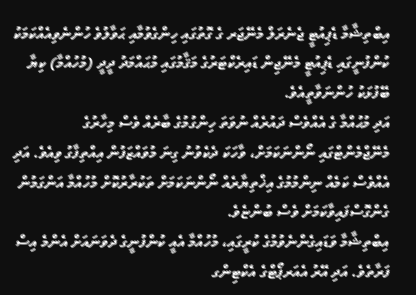އިބްތިޝާމާ ޑެޕިއުޓީ ޖެނެރަލް މެނޭޖަރ ގެ ގޮތުގައި ހިންގެވުމާއި ޙަވާލުވެ ހުންނެވިއެއްކަމަކު ކުންފުނީގައި ޑެޕިއުޓީ މެނޭޖިން ޑައިރެކްޓަރުގެ މަޤާމުގައި މުޙައްމަދު ދީދީ (މުހުއްމާ) ކިޔާ ބޭފުޅަކު ހުންނަވާތީއެވެ.
އަދި މުޙުއްމާ ގެ އެއްވެސް ދައުރެއް ނުވަތަ ހިންގުމުގެ ބާރެއް ވެސް މިހާރުގެ މެނޭޖްމެންޓްގައި ނޯންނަކަމަށް، ވާހަކަ ދެކެވުނު ގިނަ މުވައްޒަފުން އިއްތިފާގު ވިއެވެ. އަދި އެއްވެސް ކަމެއް ނިންމުމުގެ އިޚްތިޔާރެއް ނޯންނަކަމަށް ތަކުރާރުކޮށް މުހުއްމާ އަންގަމުން ގެންގޮސްފައިވާކަމަށް ވެސް ބުންޏެވެ.
އިބްތިޝާމާ ވަޑައިގެންނެވުމުގެ ކުރީގައި، މުހުއްމާ އެއީ ކުންފުނީގެ ދެވަނައަށް އެންމެ އިސް ފަރާތެވެ. އަދި އޭރު އެއަރޕޯޓްގެ އެކްޓިންގ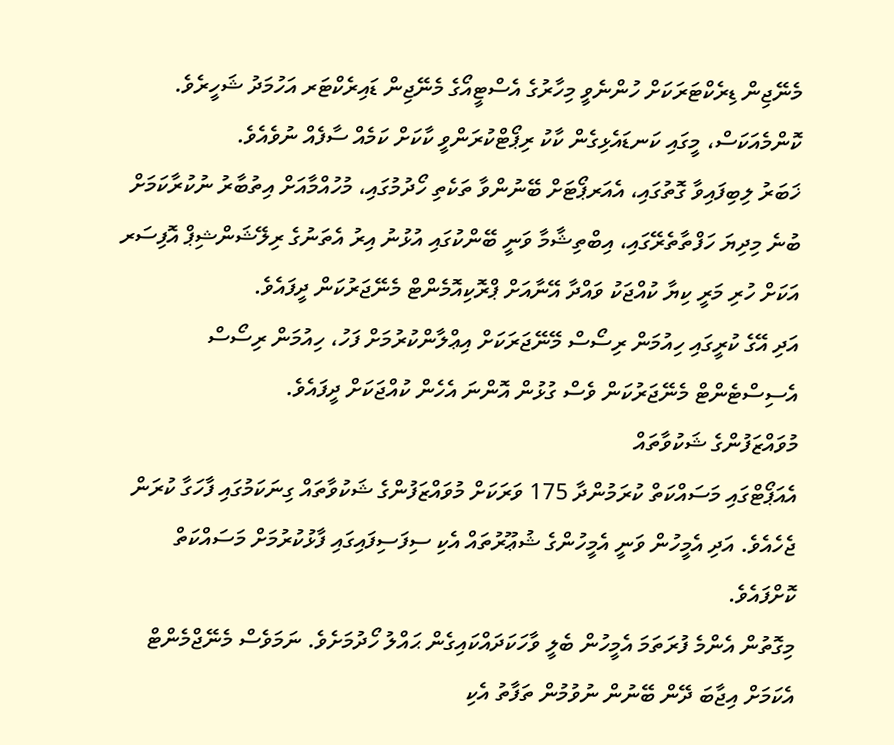މެނޭޖިން ޑިރެކްޓަރަކަށް ހުންނެވީ މިހާރުގެ އެސްޓީއޯގެ މެނޭޖިން ޑައިރެކްޓަރ އަހުމަދު ޝަހީރެވެ.
ކޮންމެއަކަސް، މީގައި ކަނޑައެޅިގެން ކާކު ރިޕޯޓްކުރަންވީ ކާކަށް ކަމެއް ސާފެއް ނުވެއެވެ.
ޚަބަރު ލިބިފައިވާ ގޮތުގައި، އެއަރޕޯޓަށް ބޭނުންވާ ތަކެތި ހޯދުމުގައި، މުހުއްމާއަށް އިތުބާރު ނުކުރާކަމަށް ބުނެ މިދިޔަ ހަފްތާތެރޭގައި، އިބްތިޝާމާ ވަނީ ބޭންކުގައި އުޅުނު އިރު އެތަނުގެ ރިލޭޝަންޝިޕް އޮފިސަރ އަކަށް ހުރި މަރީ ކިޔާ ކުއްޖަކު ވައްދާ އޭނާއަށް ޕްރޮކިއޮމެންޓް މެނޭޖަރުކަން ދީފައެވެ.
އަދި އޭގެ ކުރީގައި ހިއުމަން ރިސޯސް މޭނޭޖަރަކަށް އިޢްލާންކުރުމަށް ފަހު، ހިއުމަން ރިސޯސް އެސިސްޓެންޓް މެނޭޖަރުކަން ވެސް ގުޅުން އޮންނަ އެހެން ކުއްޖަކަށް ދީފައެވެ.
މުވައްޒަފުންގެ ޝަކުވާތައް
އެއަޕޯޓްގައި މަސައްކަތް ކުރަމުންދާ 175 ވަރަކަށް މުވައްޒަފުންގެ ޝަކުވާތައް ގިނަކަމުގައި ފާހަގާ ކުރަން ޖެހެއެވެ. އަދި އެމީހުން ވަނީ އެމީހުންގެ ޝުޢޫރުތައް އެކި ސިފަސިފައިގައި ފާޅުކުރުމަށް މަސައްކަތް ކޮށްފައެވެ.
މިގޮތުން އެންމެ ފުރަތަމަ އެމީހުން ބެލީ ވާހަކަދައްކައިގެން ޙައްލު ހޯދުމަށެވެ. ނަމަވެސް މެނޭޖްމެންޓް އެކަމަށް އިޖާބަ ދޭން ބޭނުން ނުވުމުން ތަފާތު އެކި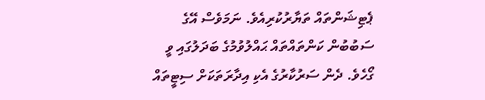ޕެޓިޝަންތައް ތަޔާރުކުރިއެވެ. ނަމަވެސް އޭގެ ސަބުބުން ކަންތައްތައް ޙައްލުވުމުގެ ބަދަލުގައި ވީ ގޯހެވެ. ދެން ސަރުކާރުގެ އެކި އިދާރަތަކަށް ސިޓީތައް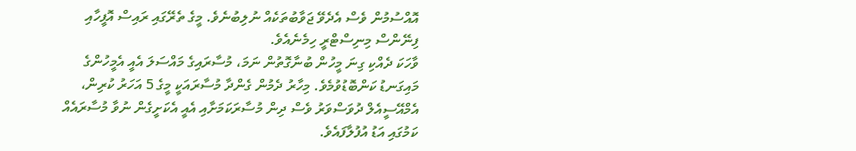އޮއްސުމުން ވެސް އެދެވޭ ޖަވާބުތަކެއް ނުލިބުނެވެ. މީގެ ތެރޭގައި ރައިސް އޮފީހާއި ފިނޭންސް މިނިސްޓްރީ ހިމެނެއެވެ.
ވާހަކަ ދެއްކި ގިނަ މީހުން ބުނާގޮތުން ނަމަ، މުސާރައިގެ މައްސަލަ އެއީ އެމީހުންގެ މައިގަނޑު ކަންބޮޑުވުމެވެ. މިހާރު ދެމުން ގެންދާ މުސާރައަކީ މީގެ 5 އަހަރު ކުރިން، އެމްއޭސީއެލް ދުވަސްވަރު ވެސް ދިން މުސާރަކަމަށާއި އެއީ އެކަށީގެން ނުވާ މުސާރައެއް ކަމުގައި އަޑު އުފުލާފައެވެ.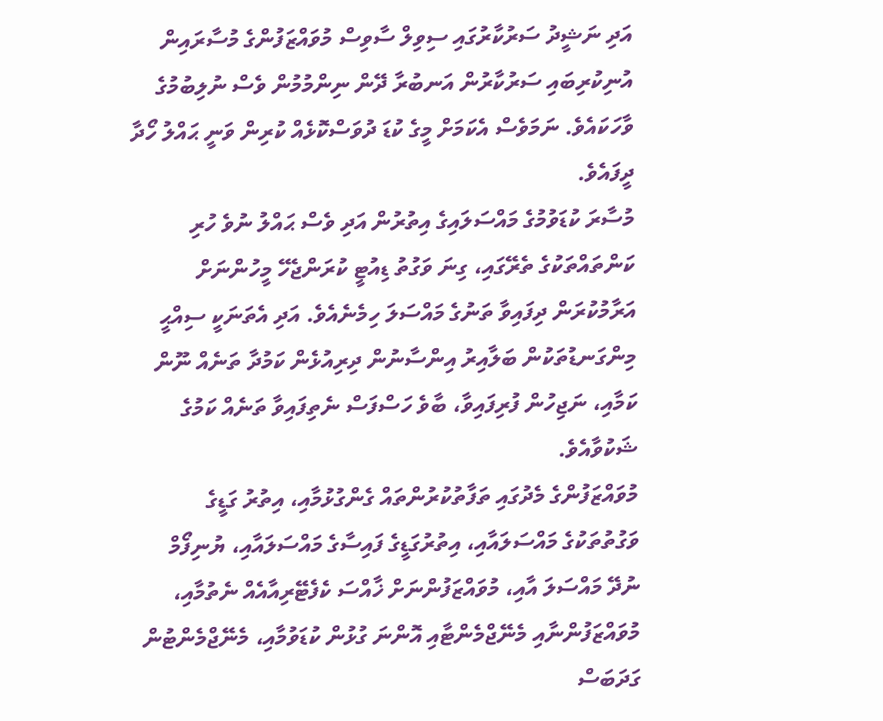އަދި ނަޝީދު ސަރުކާރުގައި ސިވިލް ސާވިސް މުވައްޒަފުންގެ މުސާރައިން އުނިކުރިބައި ސަރުކާރުން އަނބުރާ ދޭން ނިންމުމުން ވެސް ނުލިބުމުގެ ވާހަކައެވެ. ނަމަވެސް އެކަމަށް މީގެ ކުޑަ ދުވަސްކޮޅެއް ކުރިން ވަނީ ޙައްލު ހޯދާ ދީފައެވެ.
މުސާރަ ކުޑަވުމުގެ މައްސަލައިގެ އިތުރުން އަދި ވެސް ޙައްލު ނުވެ ހުރި ކަންތައްތަކުގެ ތެރޭގައި، ގިނަ ވަގުތު ޑިއުޓީ ކުރަންޖެހޭ މީހުންނަށް އަރާމުކުރަން ދިފައިވާ ތަނުގެ މައްސަލަ ހިމެނެއެވެ. އަދި އެތަނަކީ ސިއްޙީ މިންގަނޑުތަކުން ބަލާއިރު އިންސާނުން ދިރިއުޅެން ކަމުދާ ތަނެއް ނޫން ކަމާއި، ނަޖިހުން ފުރިފައިވާ، ބާވެ ހަސްފަސް ނެތިފައިވާ ތަނެއް ކަމުގެ ޝަކުވާއެވެ.
މުވައްޒަފުންގެ މެދުގައި ތަފާތުކުރުންތައް ގެންގުޅުމާއި، އިތުރު ގަޑީގެ ވަގުތުތަކުގެ މައްސަލައާއި، އިތުރުގަޑީގެ ފައިސާގެ މައްސަލައާއި، ޔުނިފޯމް ނުދޭ މައްސަލަ އާއި، މުވައްޒަފުންނަށް ޚާއްސަ ކެފެޓޭރިއާއެއް ނެތުމާއި، މުވައްޒަފުންނާއި މެނޭޖްމެންޓާއި އޮންނަ ގުޅުން ކުޑަވުމާއި، މެނޭޖްމެންޓުން ގަދަބަސް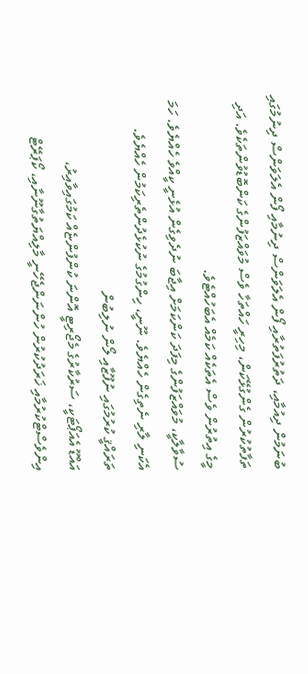ބުނަމުން ދިއުމާއި، ދަތުރުފަތުރާއި ފޯން އެލަވަންސް ދިނުމާއި ފޯން އެލަވަންސް ދިނުމުގައި ތަފާތުކުރުން ގެންގުޅޭކަން، މިހިރީ ހައްތަހާ ވެސް މުވައްޒަފުންގެ ކަންބޮޑުވުންތަކެވެ. އަދި މީގެ އިތުރުން ވެސް އެތަކެއް ކަމެއް އެބަހުއްޓެވެ.
ސުވާލާކީ، މުވައްޒަފުންގެ މިފަދަ ކަންކަމަށް އިޖާބަ ނުދެވިގެން އުޅެނީ ކީއްވެ ހެއްޔެވެ. ހަމަ އެކަނި ލާރި ނެތިގެން ހެއްޔެވެ. ނޫނީ، ހިންގުމުގެ ނުކުޅެދުންތެރިކަމުން ހެއްޔެވެ.
ތަރައްޤީ ކުރުމުގައި ނުފޫޒާއި ލޯން ނުލިބުން
އައްޑޫ އެއަޕޯޓަކީ، ސަރުކާރުގެ މެޖޯރިޓީ އޮންނަ ކުންފުންޏެއް ކަމުގައިވާއިރު، އިންވެސްޓްކުރުމާއި ޚަރަދުކުރުން ހުންނަންޖެހޭނީ މާލިއްޔަތުގާނޫނާއި، ކޯޕަރޭޓް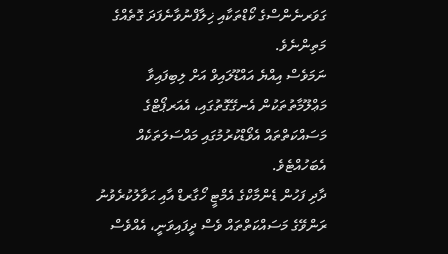ގަވަރނެންސްގެ ކޯޑްތަކާއި ޚިލާފްނުވާނެފަދަ ގޮތެއްގެ މަތިންނެވެ.
ނަމަވެސް އިއްޔެ އައްޑޫލައިވް އަށް ލިބިފައިވާ މަޢްލޫމާތުތަކުން އެނގޭގޮތުގައި، އެއަރޕޯޓްގެ މަސައްކަތްތައް އެވޯޑްކުރުމުގައި މައްސަލަތަކެއް އެބަހުއްޓެވެ.
ދާދި ފަހުން ޑެންމާކްގެ އެމްޓީ ހޯގާރޑް އާއި ޙަވާލުކުރެވުނު ރަންވޭގެ މަސައްކަތްތައް ވެސް ދީފައިވަނީ، އެއްވެސް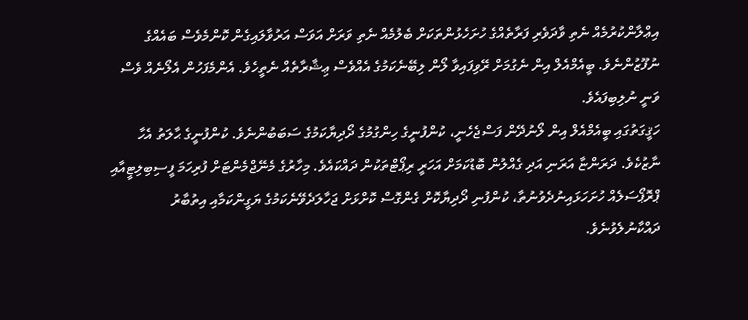އިޢްލާންކުރުމެއް ނެތި ވާދަވެރި ފަރާތެއްގެ ހުށަހެޅުންތަކަށް ބެލުމެއް ނެތި ވަރަށް އަވަސް އަރުވާލައިގެން ކޮންމެވެސް ބައެއްގެ ނުފޫޒުންނެވެ. ބީއެމްއެލް އިން ނެގުމަށް ރޭވިފައިވާ ލޯން ލިބޭނެކަމުގެ އެއްވެސް ޢިޝާރާތެއް ނެތީހެވެ. އެންމެފަހުން އެލޯނެއް ވެސް ވަނީ ނުލިބިފައެވެ.
ހަޤީގަތުގައި ބީއެމްއެލް އިން ލޯނުދޭން ފަސްޖެހެނީ، ކުންފުނީގެ ހިންގުމުގެ ދޯދިޔާކަމުގެ ސަބަބުންނެވެ. ކުންފުނީގެ ޙާލަތު އެހާ ނާޒުކެވެ. ދަރަންޏާ އަރަނި އަދި ގެއްލުން ބޮޑުކަމަށް އަހަރީ ރިޕޯޓްތަކުން ދައްކައެވެ. މިހާރުގެ މެނޭޖްމެންޓަށް ފުރިހަމަ ފީސިބިލިޓީއާއި ޕްރޮޕޯސަލެއް ހުށަހަޅައިނުދެވުނުތާ، ކުންފުނި ދޯދިޔާކޮށް ގެންގޮސް ކޮށްޅަށް ޖަހާލަދެވޭނެކަމުގެ ޔަގީންކަމާއި އިތުބާރު ދައްކާނުލެވުނެވެ.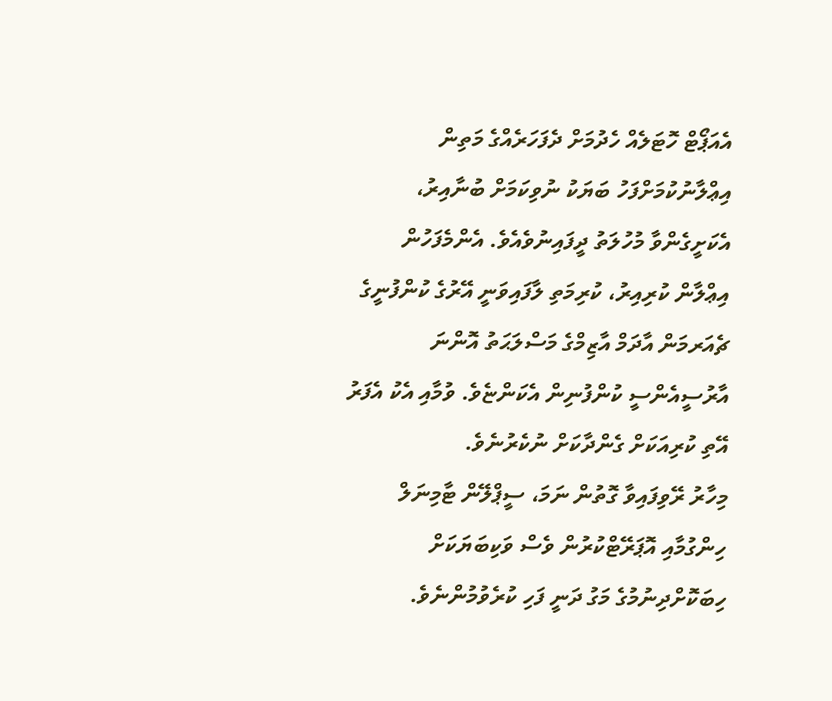އެއަޕޯޓް ހޮޓަލެއް ހެދުމަށް ދެފަހަރެއްގެ މަތިން އިޢްލާނުކުމަށްފަހު ބަޔަކު ނުވިކަމަށް ބުނާއިރު، އެކަށީގެންވާ މުހުލަތު ދީފައިނުވެއެވެ. އެންމެފަހުން އިޢްލާން ކުރިއިރު، ކުރިމަތި ލާފައިވަނީ އޭރުގެ ކުންފުނީގެ ޗެއަރމަން އާދަމް އާޒިމްގެ މަސްލަޙަތު އޮންނަ އާރުސީއެންސީ ކުންފުނިން އެކަންޏެވެ. ވުމާއި އެކު އެފަރު އޭތި ކުރިއަކަށް ގެންދާކަށް ނުކެރުނެވެ.
މިހާރު ރޭވިފައިވާ ގޮތުން ނަމަ، ސީޕްލޭން ޓާމިނަލް ހިންގުމާއި އޮޕަރޭޓްކުރުން ވެސް ވަކިބަޔަކަށް ހިބަކޮށްދިނުމުގެ މަގު ދަނީ ފަހި ކުރެވުމުންނެވެ.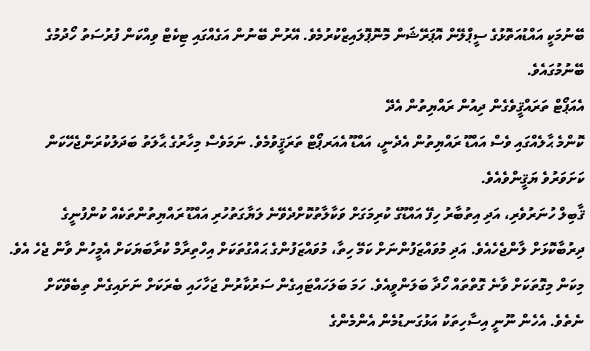ބޭނުމަކީ އައްޑުއަތޮޅުގެ ސީޕްލޭން އޮޕަރޭޝަން މޮނޮޕޮލައިޒްކުރުމެވެ. އޭރުން ބޭނުން އަގެއްގައި ޓިކެޓް ވިއްކަން ފުރުސަތު ހޯދުމުގެ ބޭނުމުގައެވެ.
އެއަޕޯޓް ތަރައްޤީވެގެން ދިއުން ރައްޔިތުން އެދޭ
ކޮންމެ ޙާލެއްގައި ވެސް އައްޑޫ ރައްޔިތުން އެދެނީ، އައްޑޫ އެއަރޕޯޓް ތަރަޤީވުމެވެ. ނަމަވެސް މިހާރުގެ ޙާލަތު ބަދަލުކުރަންޖެހޭކަން ކަށަވަރުވެ ޔަޤީންވެއެވެ.
ޤާބިލް ހުނަރުވެރި، އަދި އިތުބާރު ހިފޭ އައްޑޫގެ ކުރިމަގަށް ވަކާލާތުކޮށްދެވޭނެ ލަޔާގަތުހުރި އައްޑޫ ރައްޔިތުންތަކެއް ކުންފުނީގެ ދިރުބާކޮޅަށް ލާންޖެހެއެވެ. އަދި މުވައްޒަފުންނަށް ކަމޭ ހިތާ، މުވައްޒަފުންގެ ޙައްގުތަކަށް އިހްތިރާމް ކުރާބަޔަކަށް އެމީހުން ވާން ޖެހެ އެވެ.
މިކަން މިގޮތަކަށް ވާނެ ގޮތްތައް ހޯދާ ބަލަންވީއެވެ. ހަމަ ބަލަހައްޓައިގެން ސަރުކާރުން ޖަހާހައި ބެރަކަށް ނަށައިގެން ތިބެވޭކަށް ނެތެވެ. އެހެން ނޫނީ އިސާހިތަކު އަޅުގަނޑުމެން އެންމެންގެ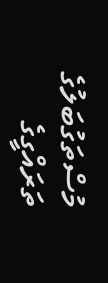މުސްތަގުބަލުގެ ތަރައްގީގެ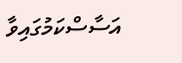އަސާސްކަމުގައިވާ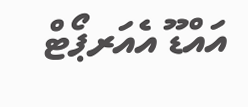އައްޑޫ އެއަރޕޯޓް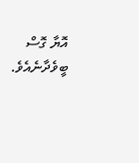އޮޔާ ގޮސް ބީވެދާނެއެވެ.